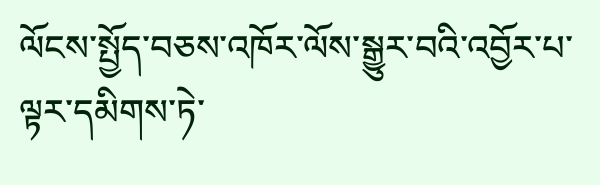ལོངས་སྤྱོད་བཅས་འཁོར་ལོས་སྒྱུར་བའི་འབྱོར་པ་ལྟར་དམིགས་ཏེ་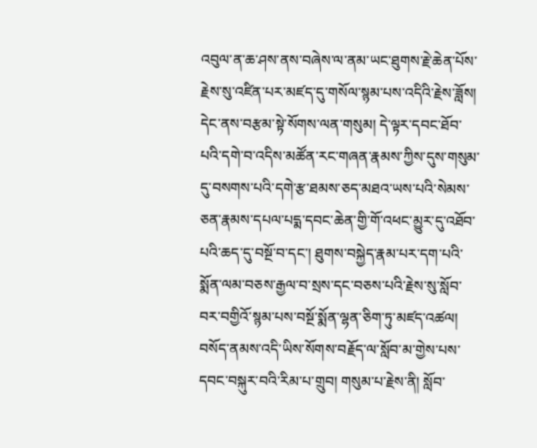འབུལ་ན་ཆ་ཤས་ནས་བཞེས་ལ་ནམ་ཡང་ཐུགས་རྗེ་ཆེན་པོས་རྗེས་སུ་འཛིན་པར་མཛད་དུ་གསོལ་སྙམ་པས་འདིའི་རྗེས་ཟློས། དེང་ནས་བརྩམ་སྟེ་སོགས་ལན་གསུམ། དེ་ལྟར་དབང་ཐོབ་པའི་དགེ་བ་འདིས་མཚོན་རང་གཞན་རྣམས་ཀྱིས་དུས་གསུམ་དུ་བསགས་པའི་དགེ་རྩ་ཐམས་ཅད་མཐའ་ཡས་པའི་སེམས་ཅན་རྣམས་དཔལ་པདྨ་དབང་ཆེན་གྱི་གོ་འཕང་མྱུར་དུ་འཐོབ་པའི་ཆད་དུ་བསྔོ་བ་དང་། ཐུགས་བསྐྱེད་རྣམ་པར་དག་པའི་སྨོན་ལམ་བཅས་རྒྱལ་བ་སྲས་དང་བཅས་པའི་རྗེས་སུ་སློབ་བར་བགྱིའོ་སྙམ་པས་བསྔོ་སྨོན་ལྷན་ཅིག་ཏུ་མཛད་འཚལ། བསོད་ནམས་འདི་ཡིས་སོགས་བརྗོད་ལ་སློབ་མ་གྱེས་པས་དབང་བསྐུར་བའི་རིམ་པ་གྲུབ། གསུམ་པ་རྗེས་ནི། སློབ་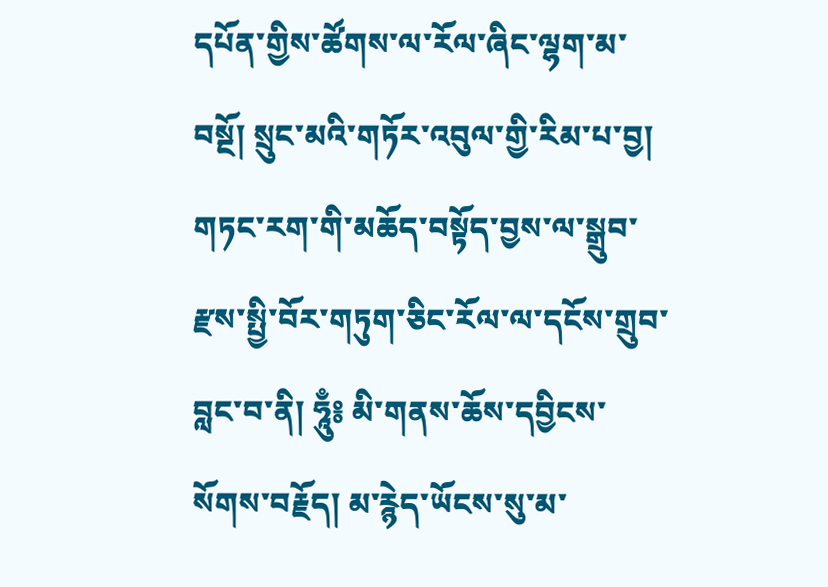དཔོན་གྱིས་ཚོགས་ལ་རོལ་ཞིང་ལྷག་མ་བསྔོ། སྲུང་མའི་གཏོར་འབུལ་གྱི་རིམ་པ་བྱ། གཏང་རག་གི་མཆོད་བསྟོད་བྱས་ལ་སྒྲུབ་རྫས་སྤྱི་བོར་གཏུག་ཅིང་རོལ་ལ་དངོས་གྲུབ་བླང་བ་ནི། ཧཱུྃ༔ མི་གནས་ཆོས་དབྱིངས་སོགས་བརྗོད། མ་རྙེད་ཡོངས་སུ་མ་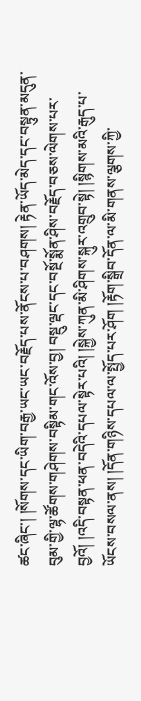ཚང་ཞིང་། །སོགས་དང་ཡིག་བརྒྱ་ཡང་ཡང་བརྗོད་པས་ནོངས་པ་བཤགས། རྟེན་ཡོད་མེད་དང་བསྟུན་མདུན་བུམ་གྱི་ལྷ་ཚོགས་གཤེགས་བསྟིམ་གང་འོས་བྱ། བསྡུ་ལྡང་དང་བསྔོ་སྨོན་ཤིས་བརྗོད་བཅས་ལེགས་པར་བྱའོ། །འདི་བསྟན་ཕན་བདེའི་དཔལ་སྟེར་པའི། །སྐྱེས་ཀུན་མི་ཤིགས་སྐུར་འགྲུབ་སྟེ། །སྙིགས་མའི་རྒུད་པ་ཡོངས་བསལ་ནས། །དོན་གཉིས་དཔལ་ལ་སྤྱོད་པར་ཤོག །རྟོག་སྒྲིབ་དོན་ལ་མི་གནས་ལྕགས་ཀྱི་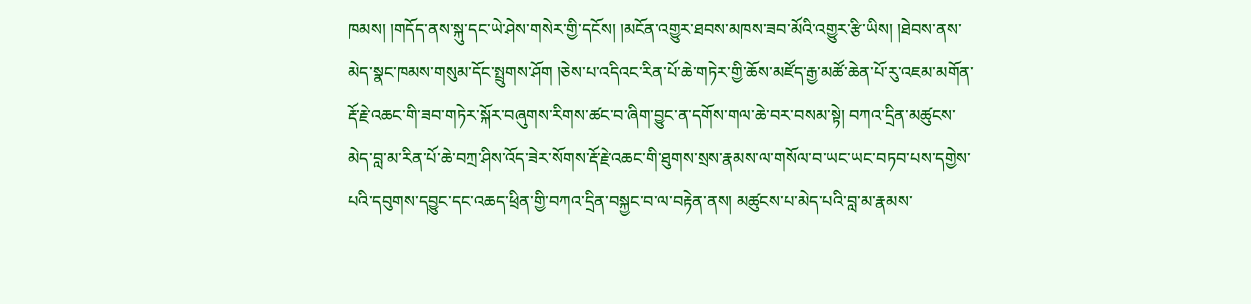ཁམས། །གདོད་ནས་སྐུ་དང་ཡེ་ཤེས་གསེར་གྱི་དངོས། །མངོན་འགྱུར་ཐབས་མཁས་ཟབ་མོའི་འགྱུར་རྩི་ཡིས། །ཐེབས་ནས་མེད་སྣང་ཁམས་གསུམ་དོང་སྤྲུགས་ཤོག །ཅེས་པ་འདིའང་རིན་པོ་ཆེ་གཏེར་གྱི་ཆོས་མཛོད་རྒྱ་མཚོ་ཆེན་པོ་རུ་འཇམ་མགོན་རྡོ་རྗེ་འཆང་གི་ཟབ་གཏེར་སྐོར་བཞུགས་རིགས་ཚང་བ་ཞིག་བྱུང་ན་དགོས་གལ་ཆེ་བར་བསམ་སྟེ། བཀའ་དྲིན་མཚུངས་མེད་བླ་མ་རིན་པོ་ཆེ་བཀྲ་ཤིས་འོད་ཟེར་སོགས་རྡོ་རྗེ་འཆང་གི་ཐུགས་སྲས་རྣམས་ལ་གསོལ་བ་ཡང་ཡང་བཏབ་པས་དགྱེས་པའི་དབུགས་དབྱུང་དང་འཆད་ཕྲིན་གྱི་བཀའ་དྲིན་བསྐྱང་བ་ལ་བརྟེན་ནས། མཚུངས་པ་མེད་པའི་བླ་མ་རྣམས་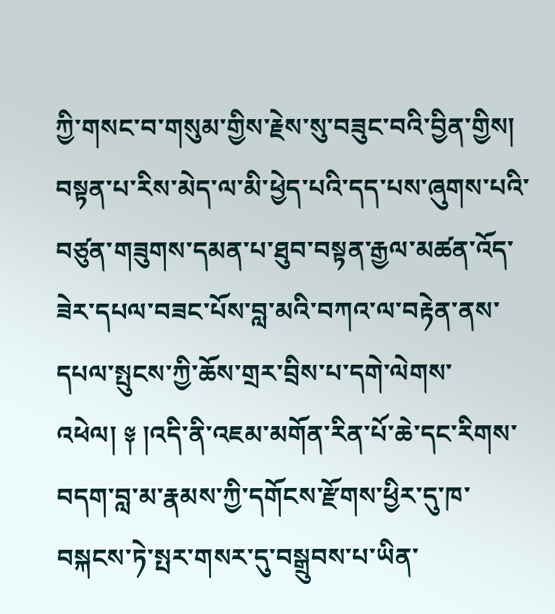ཀྱི་གསང་བ་གསུམ་གྱིས་རྗེས་སུ་བཟུང་བའི་བྱིན་གྱིས། བསྟན་པ་རིས་མེད་ལ་མི་ཕྱེད་པའི་དད་པས་ཞུགས་པའི་བཙུན་གཟུགས་དམན་པ་ཐུབ་བསྟན་རྒྱལ་མཚན་འོད་ཟེར་དཔལ་བཟང་པོས་བླ་མའི་བཀའ་ལ་བརྟེན་ནས་དཔལ་སྤུངས་ཀྱི་ཆོས་གྲར་བྲིས་པ་དགེ་ལེགས་འཕེལ། ༈ །འདི་ནི་འཇམ་མགོན་རིན་པོ་ཆེ་དང་རིགས་བདག་བླ་མ་རྣམས་ཀྱི་དགོངས་རྫོགས་ཕྱིར་དུ་ཁ་བསྐངས་ཏེ་སྤར་གསར་དུ་བསྒྲུབས་པ་ཡིན་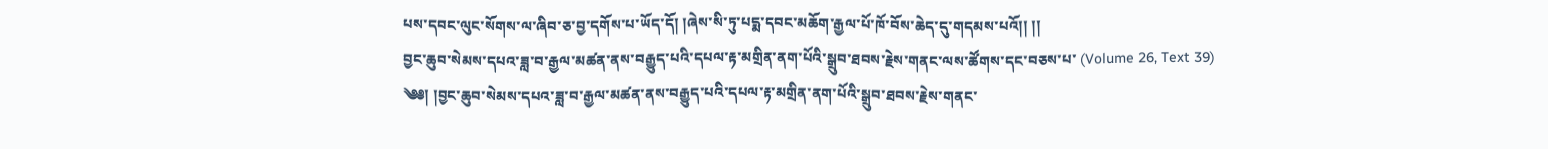པས་དབང་ལུང་སོགས་ལ་ཞིབ་ཅ་བྱ་དགོས་པ་ཡོད་དོ། །ཞེས་སི་ཏུ་པདྨ་དབང་མཆོག་རྒྱལ་པོ་ཁོ་བོས་ཆེད་དུ་གདམས་པའོ།། །།
བྱང་ཆུབ་སེམས་དཔའ་ཟླ་བ་རྒྱལ་མཚན་ནས་བརྒྱུད་པའི་དཔལ་རྟ་མགྲིན་ནག་པོའི་སྒྲུབ་ཐབས་རྗེས་གནང་ལས་ཚོགས་དང་བཅས་པ་ (Volume 26, Text 39)
༄༅། །བྱང་ཆུབ་སེམས་དཔའ་ཟླ་བ་རྒྱལ་མཚན་ནས་བརྒྱུད་པའི་དཔལ་རྟ་མགྲིན་ནག་པོའི་སྒྲུབ་ཐབས་རྗེས་གནང་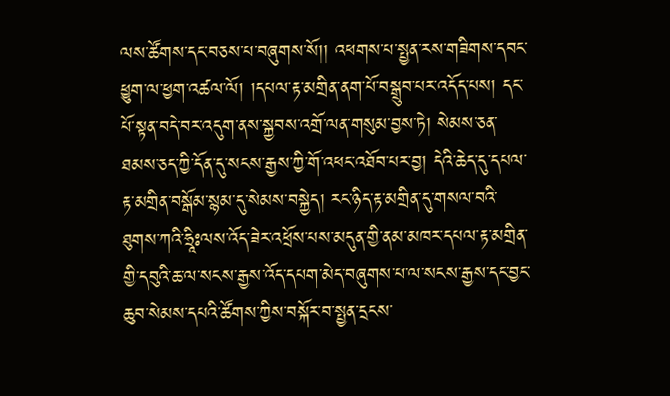ལས་ཚོགས་དང་བཅས་པ་བཞུགས་སོ།། འཕགས་པ་སྤྱན་རས་གཟིགས་དབང་ཕྱུག་ལ་ཕྱག་འཚལ་ལོ། །དཔལ་རྟ་མགྲིན་ནག་པོ་བསྒྲུབ་པར་འདོད་པས། དང་པོ་སྟན་བདེ་བར་འདུག་ནས་སྐྱབས་འགྲོ་ལན་གསུམ་བྱས་ཏེ། སེམས་ཅན་ཐམས་ཅད་ཀྱི་དོན་དུ་སངས་རྒྱས་ཀྱི་གོ་འཕང་འཐོབ་པར་བྱ། དེའི་ཆེད་དུ་དཔལ་རྟ་མགྲིན་བསྒོམ་སྙམ་དུ་སེམས་བསྐྱེད། རང་ཉིད་རྟ་མགྲིན་དུ་གསལ་བའི་ཐུགས་ཀའི་ཧྲཱིཿལས་འོད་ཟེར་འཕྲོས་པས་མདུན་གྱི་ནམ་མཁར་དཔལ་རྟ་མགྲིན་གྱི་དབུའི་ཆ་ལ་སངས་རྒྱས་འོད་དཔག་མེད་བཞུགས་པ་ལ་སངས་རྒྱས་དང་བྱང་ཆུབ་སེམས་དཔའི་ཚོགས་ཀྱིས་བསྐོར་བ་སྤྱན་དྲངས་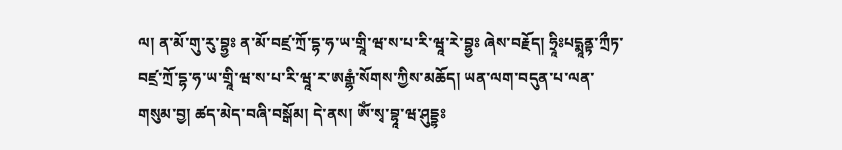ལ། ན་མོ་གུ་རུ་བྷྱཿ ན་མོ་བཛྲ་ཀྲོ་དྷ་ཧ་ཡ་གྲཱི་ཝ་ས་པ་རི་ཝཱ་རེ་བྷྱཿ ཞེས་བརྗོད། ཧྲཱིཿཔདྨཱནྟ་ཀྲྀཏ་བཛྲ་ཀྲོ་དྷ་ཧ་ཡ་གྲཱི་ཝ་ས་པ་རི་ཝཱ་ར་ཨརྒྷཾ་སོགས་ཀྱིས་མཆོད། ཡན་ལག་བདུན་པ་ལན་གསུམ་བྱ། ཚད་མེད་བཞི་བསྒོམ། དེ་ནས། ཨོཾ་སྭ་བྷཱ་ཝ་ཤུདྡྷཿ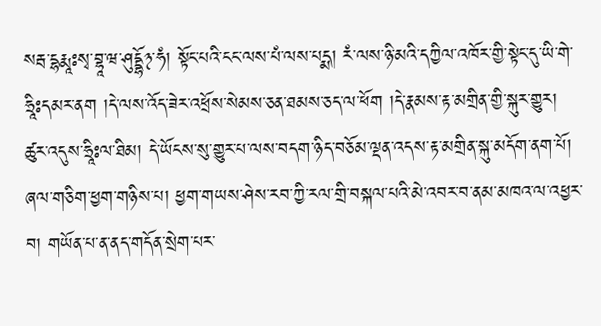སརྦ་དྷརྨཱཿསྭ་བྷཱ་ཝ་ཤུདྡྷོ྅་ཧཾ། སྟོང་པའི་ངང་ལས་པཾ་ལས་པདྨ། རཾ་ལས་ཉི་མའི་དཀྱིལ་འཁོར་གྱི་སྟེང་དུ་ཡི་གེ་ཧྲཱིཿདམར་ནག །དེ་ལས་འོད་ཟེར་འཕྲོས་སེམས་ཅན་ཐམས་ཅད་ལ་ཕོག །དེ་རྣམས་རྟ་མགྲིན་གྱི་སྐུར་གྱུར། ཚུར་འདུས་ཧྲཱིཿལ་ཐིམ། དེ་ཡོངས་སུ་གྱུར་པ་ལས་བདག་ཉིད་བཅོམ་ལྡན་འདས་རྟ་མགྲིན་སྐུ་མདོག་ནག་པོ། ཞལ་གཅིག་ཕྱག་གཉིས་པ། ཕྱག་གཡས་ཤེས་རབ་ཀྱི་རལ་གྲི་བསྐལ་པའི་མེ་འབར་བ་ནམ་མཁའ་ལ་འཕྱར་བ། གཡོན་པ་ན་ནད་གདོན་སྲེག་པར་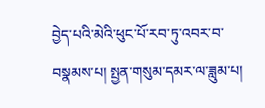བྱེད་པའི་མེའི་ཕུང་པོ་རབ་ཏུ་འབར་བ་བསྣམས་པ། སྤྱན་གསུམ་དམར་ལ་ཟླུམ་པ།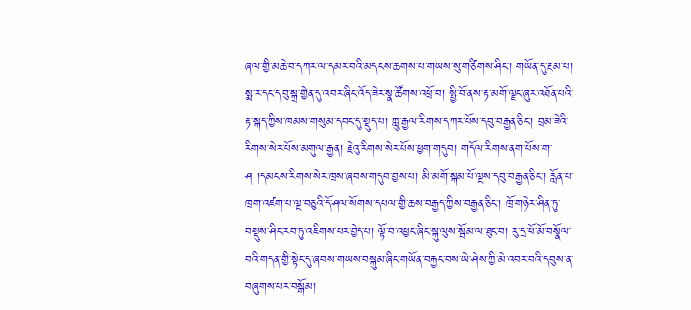ཞལ་གྱི་མཆེ་བ་དཀར་ལ་དམར་བའི་མདངས་ཆགས་པ་གཡས་སུ་གཙིགས་ཤིང་། གཡོན་དུ་རྔམ་པ། སྨ་ར་དང་དབུ་སྐྲ་གྱེན་དུ་འབར་ཞིང་འོད་ཟེར་སྣ་ཚོགས་འཕྲོ་བ། སྤྱི་བོ་ནས་རྟ་མགོ་ལྗང་ཞུར་འཐོན་པའི་རྟ་སྐད་ཀྱིས་ཁམས་གསུམ་དབང་དུ་སྡུད་པ། ཀླུ་རྒྱལ་རིགས་དཀར་པོས་དབུ་བརྒྱན་ཅིང་། བྲམ་ཟེའི་རིགས་སེར་པོས་མགུལ་རྒྱན། རྗེའུ་རིགས་སེར་པོས་ཕྱག་གདུབ། གདོལ་རིགས་ནག་པོས་ག་ཤ །དམངས་རིགས་སེར་ཁྲས་ཞབས་གདུབ་བྱས་པ། མི་མགོ་སྐམ་པོ་ལྔས་དབུ་བརྒྱན་ཅིང་། རློན་པ་ཁྲག་འཛག་པ་ལྔ་བཅུའི་དོ་ཤལ་སོགས་དཔལ་གྱི་ཆས་བརྒྱད་ཀྱིས་བརྒྱན་ཅིང་། ཁྲོ་གཉེར་ཤིན་ཏུ་བསྡུས་ཤིང་རབ་ཏུ་འཇིགས་པར་བྱེད་པ། ལྟོ་བ་འཕྱང་ཞིང་སྐུ་ལུས་སྦོམ་ལ་ཐུང་བ། རུ་དྲ་ཕོ་མོ་བསྣོལ་བའི་གདན་གྱི་སྟེང་དུ་ཞབས་གཡས་བསྐུམ་ཞིང་གཡོན་བརྐྱང་བས་ཡེ་ཤེས་ཀྱི་མེ་འབར་བའི་དབུས་ན་བཞུགས་པར་བསྒོམ།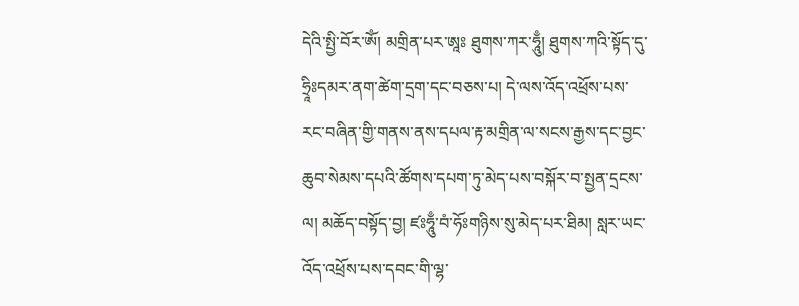དེའི་སྤྱི་བོར་ཨོཾ། མགྲིན་པར་ཨཱཿ ཐུགས་ཀར་ཧཱུྃ། ཐུགས་ཀའི་སྟོད་དུ་ཧྲཱིཿདམར་ནག་ཚེག་དྲག་དང་བཅས་པ། དེ་ལས་འོད་འཕྲོས་པས་རང་བཞིན་གྱི་གནས་ནས་དཔལ་རྟ་མགྲིན་ལ་སངས་རྒྱས་དང་བྱང་ཆུབ་སེམས་དཔའི་ཚོགས་དཔག་ཏུ་མེད་པས་བསྐོར་བ་སྤྱན་དྲངས་ལ། མཆོད་བསྟོད་བྱ། ཛཿཧཱུྃ་བཾ་ཧོཿགཉིས་སུ་མེད་པར་ཐིམ། སླར་ཡང་འོད་འཕྲོས་པས་དབང་གི་ལྷ་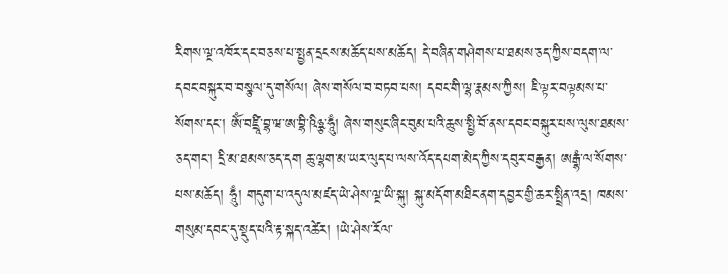རིགས་ལྔ་འཁོར་དང་བཅས་པ་སྤྱན་དྲངས་མཆོད་པས་མཆོད། དེ་བཞིན་གཤེགས་པ་ཐམས་ཅད་ཀྱིས་བདག་ལ་དབང་བསྐུར་བ་བསྩལ་དུ་གསོལ། ཞེས་གསོལ་བ་བཏབ་པས། དབང་གི་ལྷ་རྣམས་ཀྱིས། ཇི་ལྟར་བལྟམས་པ་སོགས་དང་། ཨོཾ་བཛྲཱི་བྷ་ཝ་ཨ་བྷི་ཥིཉྩ་ཧཱུྃ། ཞེས་གསུང་ཞིང་བུམ་པའི་ཆུས་སྤྱི་བོ་ནས་དབང་བསྐུར་པས་ལུས་ཐམས་ཅད་གང་། དྲི་མ་ཐམས་ཅད་དག ཆུ་ལྷག་མ་ཡར་ལུད་པ་ལས་འོད་དཔག་མེད་ཀྱིས་དབུར་བརྒྱན། ཨརྒྷཾ་ལ་སོགས་པས་མཆོད། ཧཱུྃ། གདུག་པ་འདུལ་མཛད་ཡེ་ཤེས་ལྔ་ཡི་སྐུ། སྐུ་མདོག་མཐིང་ནག་དབྱར་གྱི་ཆར་སྤྲིན་འདྲ། ཁམས་གསུམ་དབང་དུ་སྡུད་པའི་རྟ་སྐད་འཚེར། །ཡེ་ཤེས་རོལ་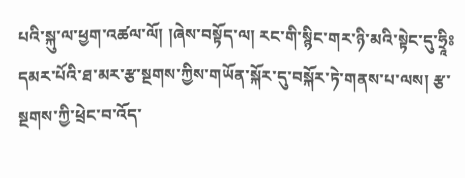པའི་སྐུ་ལ་ཕྱག་འཚལ་ལོ། །ཞེས་བསྟོད་ལ། རང་གི་སྙིང་གར་ཉི་མའི་སྟེང་དུ་ཧྲཱིཿདམར་པོའི་ཐ་མར་རྩ་སྔགས་ཀྱིས་གཡོན་སྐོར་དུ་བསྐོར་ཏེ་གནས་པ་ལས། རྩ་སྔགས་ཀྱི་ཕྲེང་བ་འོད་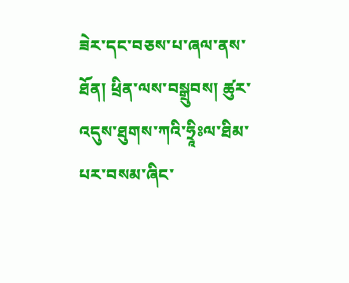ཟེར་དང་བཅས་པ་ཞལ་ནས་ཐོན། ཕྲིན་ལས་བསྒྲུབས། ཚུར་འདུས་ཐུགས་ཀའི་ཧྲཱིཿལ་ཐིམ་པར་བསམ་ཞིང་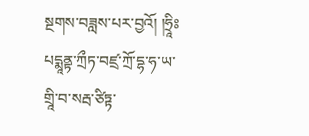སྔགས་བཟླས་པར་བྱའོ། །ཧྲཱིཿཔདྨཱནྟ་ཀྲྀཏ་བཛྲ་ཀྲོ་དྷ་ཧ་ཡ་གྲཱི་བ་སརྦ་ཙིཏྟ་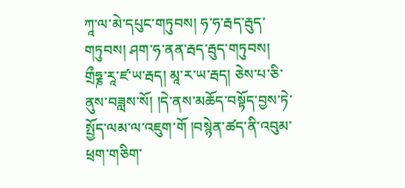ཀཱ་ལ་མེ་དཔུང་གཏུབས། ཧ་ཧ་རྦད་རྦུད་གཏུབས། ཤག་ཧ་ནན་རྦད་རྦུད་གཏུབས། གྲྀཧྞ་རཱ་ཛ་ཡ་རྦད། མཱ་ར་ཡ་རྦད། ཅེས་པ་ཅི་ནུས་བཟླས་སོ། །དེ་ནས་མཆོད་བསྟོད་བྱས་ཏེ་སྤྱོད་ལམ་ལ་འཇུག་གོ །བསྙེན་ཚད་ནི་འབུམ་ཕྲག་གཅིག་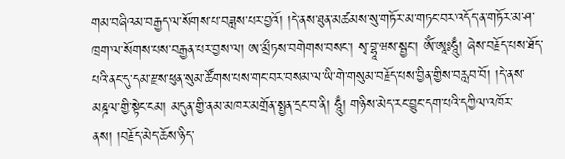གམ་བཞིའམ་བརྒྱད་ལ་སོགས་པ་བཟླས་པར་བྱའོ། །དེ་ནས་ཐུན་མཚམས་སུ་གཏོར་མ་གཏང་བར་འདོད་ན་གཏོར་མ་ཤ་ཁྲག་ལ་སོགས་པས་བརྒྱན་པར་བྱས་ལ། ཨ་མྲྀཏས་བགེགས་བསང་། སྭ་བྷཱ་ཝས་སྦྱང་། ཨོཾ་ཨཱཿཧཱུྃ། ཞེས་བརྗོད་པས་ཐོད་པའི་ནང་དུ་དམ་རྫས་ཕུན་སུམ་ཚོགས་པས་གང་བར་བསམ་ལ་ཡི་གེ་གསུམ་བརྗོད་པས་བྱིན་གྱིས་བརླབ་བོ། །དེ་ནས་མཎྜལ་གྱི་སྟེང་ངམ། མདུན་གྱི་ནམ་མཁར་མགྲོན་སྤྱན་དྲང་བ་ནི། ཧཱུྃ། གཉིས་མེད་རང་བྱུང་དག་པའི་དཀྱིལ་འཁོར་ནས། །བརྗོད་མེད་ཆོས་ཉིད་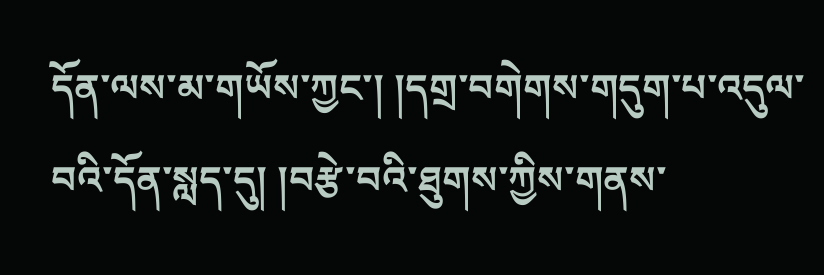དོན་ལས་མ་གཡོས་ཀྱང་། །དགྲ་བགེགས་གདུག་པ་འདུལ་བའི་དོན་སླད་དུ། །བརྩེ་བའི་ཐུགས་ཀྱིས་གནས་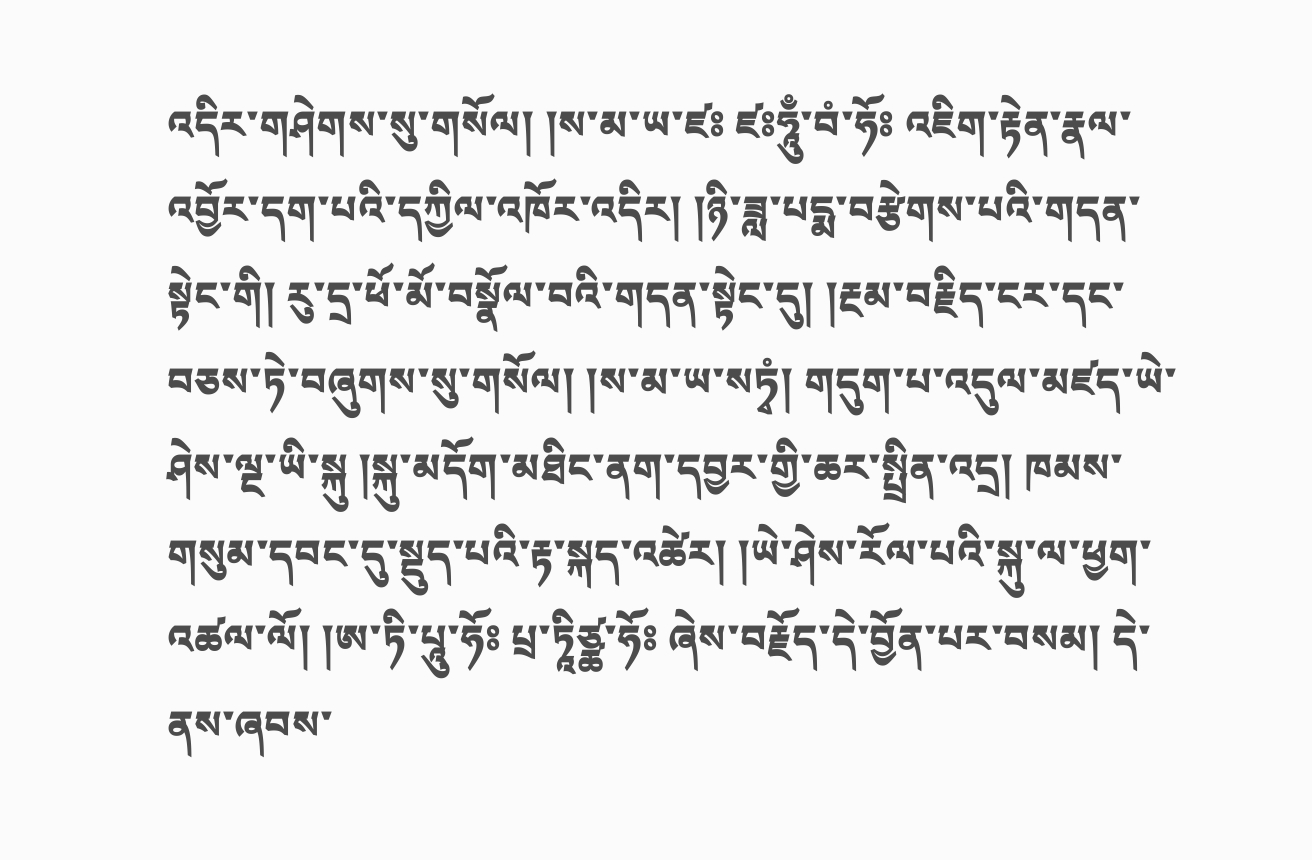འདིར་གཤེགས་སུ་གསོལ། །ས་མ་ཡ་ཛཿ ཛཿཧཱུྃ་བཾ་ཧོཿ འཇིག་རྟེན་རྣལ་འབྱོར་དག་པའི་དཀྱིལ་འཁོར་འདིར། །ཉི་ཟླ་པདྨ་བརྩེགས་པའི་གདན་སྟེང་གི། རུ་དྲ་ཕོ་མོ་བསྣོལ་བའི་གདན་སྟེང་དུ། །རྔམ་བརྗིད་ངར་དང་བཅས་ཏེ་བཞུགས་སུ་གསོལ། །ས་མ་ཡ་སཏྭཾ། གདུག་པ་འདུལ་མཛད་ཡེ་ཤེས་ལྔ་ཡི་སྐུ །སྐུ་མདོག་མཐིང་ནག་དབྱར་གྱི་ཆར་སྤྲིན་འདྲ། ཁམས་གསུམ་དབང་དུ་སྡུད་པའི་རྟ་སྐད་འཚེར། །ཡེ་ཤེས་རོལ་པའི་སྐུ་ལ་ཕྱག་འཚལ་ལོ། །ཨ་ཏི་པཱུ་ཧོཿ པྲ་ཏཱིཙྪ་ཧོཿ ཞེས་བརྗོད་དེ་བྱོན་པར་བསམ། དེ་ནས་ཞབས་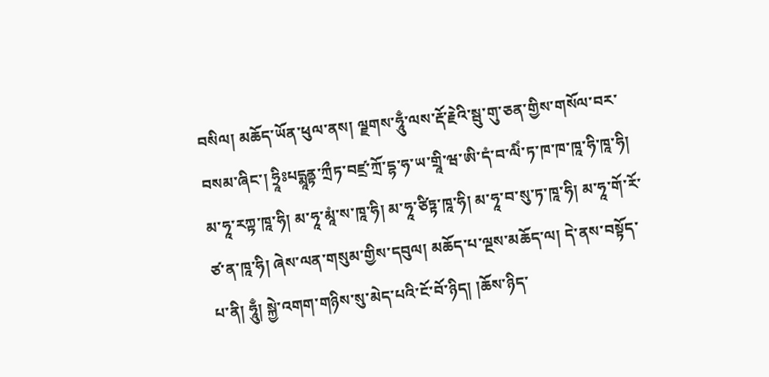བསིལ། མཆོད་ཡོན་ཕུལ་ནས། ལྗགས་ཧཱུྃ་ལས་རྡོ་རྗེའི་སྦུ་གུ་ཅན་གྱིས་གསོལ་བར་བསམ་ཞིང་། ཧྲཱིཿཔདྨཱནྟ་ཀྲྀཏ་བཛྲ་ཀྲོ་དྷ་ཧ་ཡ་གྲཱི་ཝ་ཨི་དཾ་བ་ལིཾ་ཏ་ཁ་ཁ་ཁཱ་ཧི་ཁཱ་ཧི། མ་ཧཱ་རཀྟ་ཁཱ་ཧི། མ་ཧཱ་མཱཾ་ས་ཁཱ་ཧི། མ་ཧཱ་ཙིཏྟ་ཁཱ་ཧི། མ་ཧཱ་བ་སུ་ཏ་ཁཱ་ཧི། མ་ཧཱ་གོ་རོ་ཙ་ན་ཁཱ་ཧི། ཞེས་ལན་གསུམ་གྱིས་དབུལ། མཆོད་པ་ལྔས་མཆོད་ལ། དེ་ནས་བསྟོད་པ་ནི། ཧཱུྃ། སྐྱེ་འགག་གཉིས་སུ་མེད་པའི་ངོ་བོ་ཉིད། །ཆོས་ཉིད་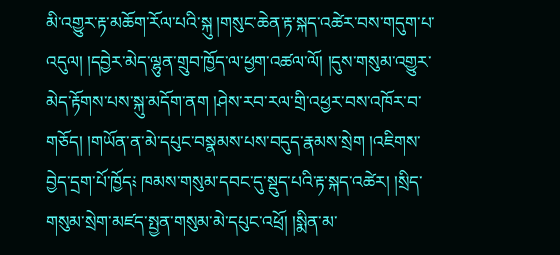མི་འགྱུར་རྟ་མཆོག་རོལ་པའི་སྐུ །གསུང་ཆེན་རྟ་སྐད་འཚེར་བས་གདུག་པ་འདུལ། །དབྱེར་མེད་ལྷུན་གྲུབ་ཁྱོད་ལ་ཕྱག་འཚལ་ལོ། །དུས་གསུམ་འགྱུར་མེད་རྟོགས་པས་སྐུ་མདོག་ནག །ཤེས་རབ་རལ་གྲི་འཕྱར་བས་འཁོར་བ་གཅོད། །གཡོན་ན་མེ་དཔུང་བསྣམས་པས་བདུད་རྣམས་སྲེག །འཇིགས་བྱེད་དྲག་པོ་ཁྱོད༴ ཁམས་གསུམ་དབང་དུ་སྡུད་པའི་རྟ་སྐད་འཚེར། །སྲིད་གསུམ་སྲེག་མཛད་སྤྱན་གསུམ་མེ་དཔུང་འཕྲོ། །སྨིན་མ་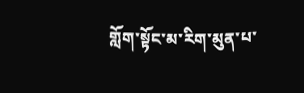གློག་སྟོང་མ་རིག་མུན་པ་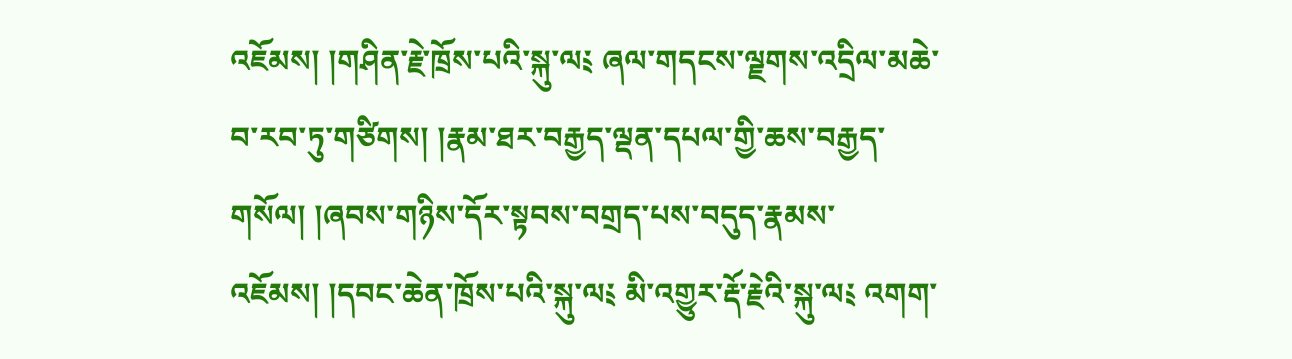འཇོམས། །གཤིན་རྗེ་ཁྲོས་པའི་སྐུ་ལ༴ ཞལ་གདངས་ལྗགས་འདྲིལ་མཆེ་བ་རབ་ཏུ་གཙིགས། །རྣམ་ཐར་བརྒྱད་ལྡན་དཔལ་གྱི་ཆས་བརྒྱད་གསོལ། །ཞབས་གཉིས་དོར་སྟབས་བགྲད་པས་བདུད་རྣམས་འཇོམས། །དབང་ཆེན་ཁྲོས་པའི་སྐུ་ལ༴ མི་འགྱུར་རྡོ་རྗེའི་སྐུ་ལ༴ འགག་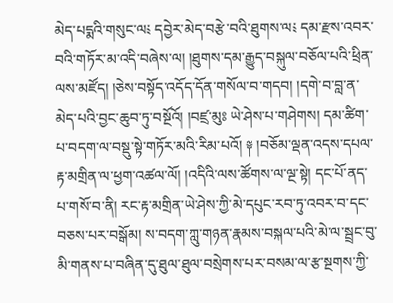མེད་པདྨའི་གསུང་ལ༴ དབྱེར་མེད་བརྩེ་བའི་ཐུགས་ལ༴ དམ་རྫས་འབར་བའི་གཏོར་མ་འདི་བཞེས་ལ། །ཐུགས་དམ་རྒྱུད་བསྐུལ་བཅོལ་པའི་ཕྲིན་ལས་མཛོད། །ཅེས་བསྟོད་འདོད་དོན་གསོལ་བ་གདབ། །དགེ་བ་བླ་ན་མེད་པའི་བྱང་ཆུབ་ཏུ་བསྔོའོ། །བཛྲ་མུཿ ཡེ་ཤེས་པ་གཤེགས། དམ་ཚིག་པ་བདག་ལ་བསྡུ་སྟེ་གཏོར་མའི་རིམ་པའོ། ༈ །བཅོམ་ལྡན་འདས་དཔལ་རྟ་མགྲིན་ལ་ཕྱག་འཚལ་ལོ། །འདིའི་ལས་ཚོགས་ལ་ལྔ་སྟེ། དང་པོ་ནད་པ་གསོ་བ་ནི། རང་རྟ་མགྲིན་ཡེ་ཤེས་ཀྱི་མེ་དཔུང་རབ་ཏུ་འབར་བ་དང་བཅས་པར་བསྒོམ། ས་བདག་ཀླུ་གཉན་རྣམས་བསྐལ་པའི་མེ་ལ་སྦྲང་བུ་མི་གནས་པ་བཞིན་དུ་ཐུལ་ཐུལ་བསྲེགས་པར་བསམ་ལ་རྩ་སྔགས་ཀྱི་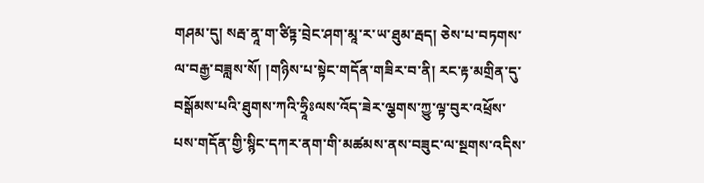གཤམ་དུ། སརྦ་ནཱ་ག་ཙིཏྟ་བྲེང་ཤག་མཱ་ར་ཡ་ཐུམ་རྦད། ཅེས་པ་བཏགས་ལ་བརྒྱ་བཟླས་སོ། །གཉིས་པ་སྟེང་གདོན་གཟིར་བ་ནི། རང་རྟ་མགྲིན་དུ་བསྒོམས་པའི་ཐུགས་ཀའི་ཧྲཱིཿལས་འོད་ཟེར་ལྕགས་ཀྱུ་ལྟ་བུར་འཕྲོས་པས་གདོན་གྱི་སྙིང་དཀར་ནག་གི་མཚམས་ནས་བཟུང་ལ་སྔགས་འདིས་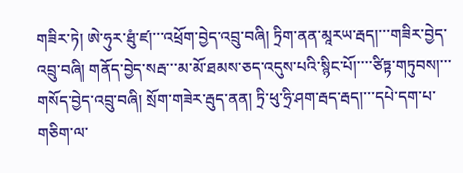གཟིར་ཏེ། ཨེ་ཧུར་ཐུཾ་ཛ།་་་འཕྲོག་བྱེད་འབྲུ་བཞི། ཏྲིག་ནན་མཱརཡ་རྦད།་་་གཟིར་བྱེད་འབྲུ་བཞི། གནོད་བྱེད་སརྦ་་་མ་མོ་ཐམས་ཅད་འདུས་པའི་སྙིང་པོ།་་་་ཙིཏྟ་གཏུབས།་་་གསོད་བྱེད་འབྲུ་བཞི། སྲོག་གཟེར་རྦུད་ནན། ཏྲི་ཕུ་ཧྲི་ཤག་རྦད་རྦད།་་་དཔེ་དག་པ་གཅིག་ལ་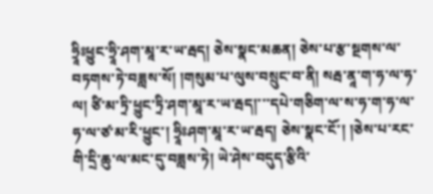ཧྲཱིཿཕྱུང་ཧྲཱི་ཤག་མཱ་ར་ཡ་རྦད། ཅེས་སྣང་མཆན། ཅེས་པ་རྩ་སྔགས་ལ་བཏགས་ཏེ་བཟླས་སོ། །གསུམ་པ་ལུས་བསྲུང་བ་ནི། སརྦ་ནཱ་ག་ཧ་ལ་ཧ་ལ། ཙི་མ་ཏྲི་ཕྱུང་ཏྲི་ཤག་མཱ་ར་ཡ་རྦད།་་་དཔེ་གཅིག་ལ་ས་ཧ་ག་ཧ་ལ་ཧ་ལ་ཙ་མ་རི་ཕྱུང་། ཧྲཱིཿཤག་མཱ་ར་ཡ་རྦད། ཅེས་སྣང་ངོ་། །ཅེས་པ་རང་གི་དྲི་ཆུ་ལ་མང་དུ་བཟླས་ཏེ། ཡེ་ཤེས་བདུད་རྩིའི་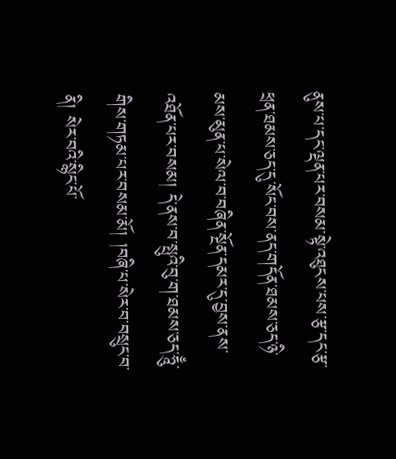ནུས་པ་དང་ལྡན་པར་བསམ་སྟེ་འཐུངས་པས་རྩ་དང་རྩ་ཕྲན་ཐམས་ཅད་དུ་སོང་བས་ནད་གདོན་ཐམས་ཅད་ཉི་མས་མུན་པ་སེལ་བ་བཞིན་སྔོན་དམར་དུ་བྱས་ནས་འཐོན་པར་བསམ། དེ་ནས་བ་སྤུའི་བུ་ག་ཐམས་ཅད་ཧཱུྃ་གིས་གཏམ་པར་བསམ་མོ། །བཞི་པ་སེར་བ་བསྲུང་བ་ནི། སེར་བའི་སྙིང་པོ་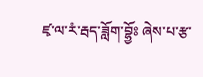ཛྭ་ལ་རཾ་རྦད་ཟློག་བྷྱོཿ ཞེས་པ་རྩ་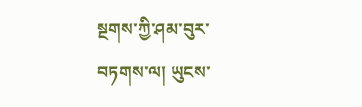སྔགས་ཀྱི་ཤམ་བུར་བཏགས་ལ། ཡུངས་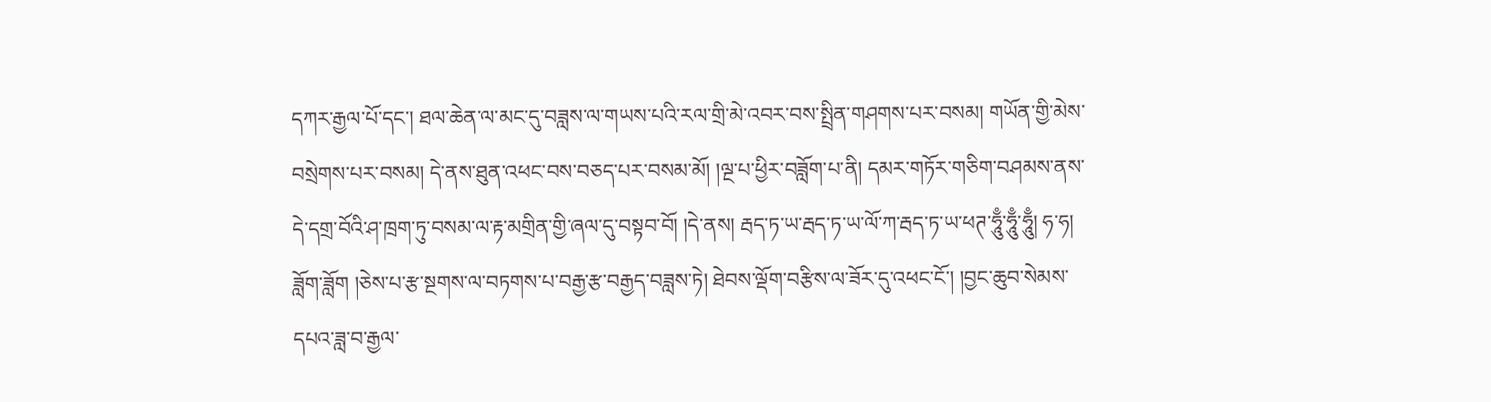དཀར་རྒྱལ་པོ་དང་། ཐལ་ཆེན་ལ་མང་དུ་བཟླས་ལ་གཡས་པའི་རལ་གྲི་མེ་འབར་བས་སྤྲིན་གཤགས་པར་བསམ། གཡོན་གྱི་མེས་བསྲེགས་པར་བསམ། དེ་ནས་ཐུན་འཕང་བས་བཅད་པར་བསམ་མོ། །ལྔ་པ་ཕྱིར་བཟློག་པ་ནི། དམར་གཏོར་གཅིག་བཤམས་ནས་དེ་དགྲ་བོའི་ཤ་ཁྲག་ཏུ་བསམ་ལ་རྟ་མགྲིན་གྱི་ཞལ་དུ་བསྟབ་བོ། །དེ་ནས། རྦད་ཏ་ཡ་རྦད་ཏ་ཡ་ལོ་ཀ་རྦད་ཏ་ཡ་ཕཊ་ཧཱུྃ་ཧཱུྃ་ཧཱུྃ། ཧ་ཧ། ཟློག་ཟློག །ཅེས་པ་རྩ་སྔགས་ལ་བཏགས་པ་བརྒྱ་རྩ་བརྒྱད་བཟླས་ཏེ། ཐེབས་ལྡོག་བརྩིས་ལ་ཟོར་དུ་འཕང་ངོ་། །བྱང་ཆུབ་སེམས་དཔའ་ཟླ་བ་རྒྱལ་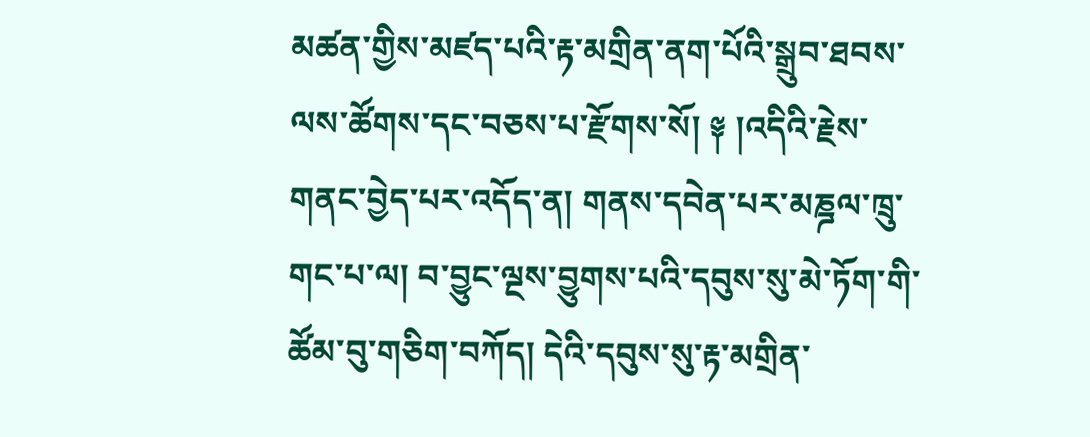མཚན་གྱིས་མཛད་པའི་རྟ་མགྲིན་ནག་པོའི་སྒྲུབ་ཐབས་ལས་ཚོགས་དང་བཅས་པ་རྫོགས་སོ། ༈ །འདིའི་རྗེས་གནང་བྱེད་པར་འདོད་ན། གནས་དབེན་པར་མཎྜལ་ཁྲུ་གང་པ་ལ། བ་བྱུང་ལྔས་བྱུགས་པའི་དབུས་སུ་མེ་ཏོག་གི་ཚོམ་བུ་གཅིག་བཀོད། དེའི་དབུས་སུ་རྟ་མགྲིན་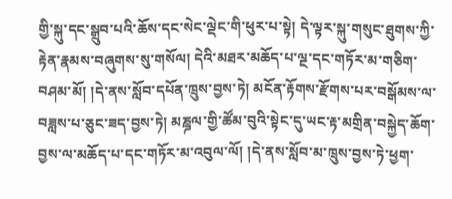གྱི་སྐུ་དང་སྒྲུབ་པའི་ཆོས་དང་སེང་ལྡེང་གི་ཕུར་པ་སྟེ། དེ་ལྟར་སྐུ་གསུང་ཐུགས་ཀྱི་རྟེན་རྣམས་བཞུགས་སུ་གསོལ། དེའི་མཐར་མཆོད་པ་ལྔ་དང་གཏོར་མ་གཅིག་བཤམ་མོ། །དེ་ནས་སློབ་དཔོན་ཁྲུས་བྱས་ཏེ། མངོན་རྟོགས་རྫོགས་པར་བསྒོམས་ལ་བཟླས་པ་ཅུང་ཟད་བྱས་ཏེ། མཎྜལ་གྱི་ཚོམ་བུའི་སྟེང་དུ་ཡང་རྟ་མགྲིན་བསྐྱེད་ཆོག་བྱས་ལ་མཆོད་པ་དང་གཏོར་མ་འབུལ་ལོ། །དེ་ནས་སློབ་མ་ཁྲུས་བྱས་ཏེ་ཕྱག་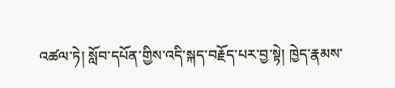འཚལ་ཏེ། སློབ་དཔོན་གྱིས་འདི་སྐད་བརྗོད་པར་བྱ་སྟེ། ཁྱེད་རྣམས་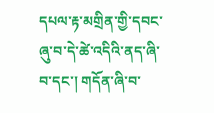དཔལ་རྟ་མགྲིན་གྱི་དབང་ཞུ་བ་དེ་ཚེ་འདིའི་ནད་ཞི་བ་དང་། གདོན་ཞི་བ་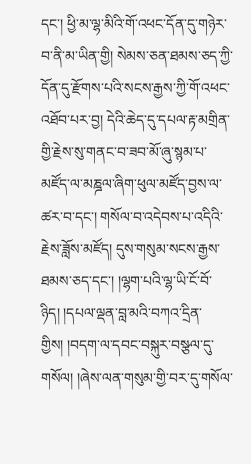དང་། ཕྱི་མ་ལྷ་མིའི་གོ་འཕང་དོན་དུ་གཉེར་བ་ནི་མ་ཡིན་གྱི། སེམས་ཅན་ཐམས་ཅད་ཀྱི་དོན་དུ་རྫོགས་པའི་སངས་རྒྱས་ཀྱི་གོ་འཕང་འཐོབ་པར་བྱ། དེའི་ཆེད་དུ་དཔལ་རྟ་མགྲིན་གྱི་རྗེས་སུ་གནང་བ་ཟབ་མོ་ཞུ་སྙམ་པ་མཛོད་ལ་མཎྜལ་ཞིག་ཕུལ་མཛོད་བྱས་ལ་ཚར་བ་དང་། གསོལ་བ་འདེབས་པ་འདིའི་རྗེས་ཟློས་མཛོད། དུས་གསུམ་སངས་རྒྱས་ཐམས་ཅད་དང་། །ལྷག་པའི་ལྷ་ཡི་ངོ་བོ་ཉིད། །དཔལ་ལྡན་བླ་མའི་བཀའ་དྲིན་གྱིས། །བདག་ལ་དབང་བསྐུར་བསྩལ་དུ་གསོལ། །ཞེས་ལན་གསུམ་གྱི་བར་དུ་གསོལ་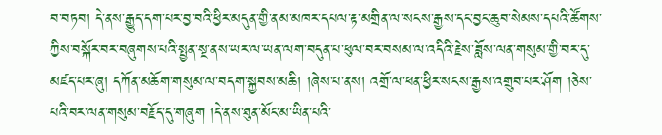བ་བཏབ། དེ་ནས་རྒྱུད་དག་པར་བྱ་བའི་ཕྱིར་མདུན་གྱི་ནམ་མཁར་དཔལ་རྟ་མགྲིན་ལ་སངས་རྒྱས་དང་བྱང་ཆུབ་སེམས་དཔའི་ཚོགས་ཀྱིས་བསྐོར་བར་བཞུགས་པའི་སྤྱན་སྔ་ནས་ཡར་ལ་ཡན་ལག་བདུན་པ་ཕུལ་བར་བསམ་ལ་འདིའི་རྗེས་ཟློས་ལན་གསུམ་གྱི་བར་དུ་མཛད་པར་ཞུ། དཀོན་མཆོག་གསུམ་ལ་བདག་སྐྱབས་མཆི། །ཞེས་པ་ནས། འགྲོ་ལ་ཕན་ཕྱིར་སངས་རྒྱས་འགྲུབ་པར་ཤོག །ཅེས་པའི་བར་ལན་གསུམ་བརྗོད་དུ་གཞུག །དེ་ནས་ཐུན་མོང་མ་ཡིན་པའི་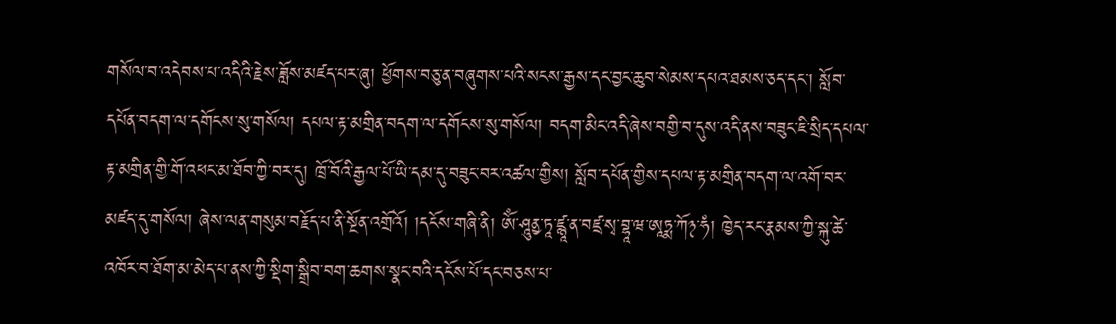གསོལ་བ་འདེབས་པ་འདིའི་རྗེས་ཟློས་མཛད་པར་ཞུ། ཕྱོགས་བཅུ་ན་བཞུགས་པའི་སངས་རྒྱས་དང་བྱང་ཆུབ་སེམས་དཔའ་ཐམས་ཅད་དང་། སློབ་དཔོན་བདག་ལ་དགོངས་སུ་གསོལ། དཔལ་རྟ་མགྲིན་བདག་ལ་དགོངས་སུ་གསོལ། བདག་མིང་འདི་ཞེས་བགྱི་བ་དུས་འདི་ནས་བཟུང་ཇི་སྲིད་དཔལ་རྟ་མགྲིན་གྱི་གོ་འཕང་མ་ཐོབ་ཀྱི་བར་དུ། ཁྲོ་བོའི་རྒྱལ་པོ་ཡི་དམ་དུ་བཟུང་བར་འཚལ་གྱིས། སློབ་དཔོན་གྱིས་དཔལ་རྟ་མགྲིན་བདག་ལ་འགོ་བར་མཛད་དུ་གསོལ། ཞེས་ལན་གསུམ་བརྗོད་པ་ནི་སྔོན་འགྲོའོ། །དངོས་གཞི་ནི། ཨོཾ་ཤཱུནྱ་ཏཱ་ཛྙཱ་ན་བཛྲ་སྭ་བྷཱ་ཝ་ཨཱཏྨ་ཀོ྅་ཧཾ། ཁྱེད་རང་རྣམས་ཀྱི་སྐུ་ཚེ་འཁོར་བ་ཐོག་མ་མེད་པ་ནས་ཀྱི་སྡིག་སྒྲིབ་བག་ཆགས་སྣང་བའི་དངོས་པོ་དང་བཅས་པ་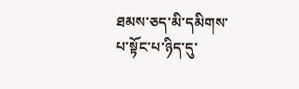ཐམས་ཅད་མི་དམིགས་པ་སྟོང་པ་ཉིད་དུ་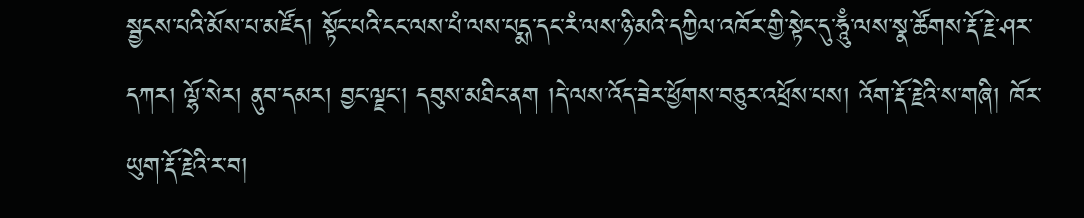སྦྱངས་པའི་མོས་པ་མཛོད། སྟོང་པའི་ངང་ལས་པཾ་ལས་པདྨ་དང་རཾ་ལས་ཉི་མའི་དཀྱིལ་འཁོར་གྱི་སྟེང་དུ་ཧཱུྃ་ལས་སྣ་ཚོགས་རྡོ་རྗེ་ཤར་དཀར། ལྷོ་སེར། ནུབ་དམར། བྱང་ལྗང་། དབུས་མཐིང་ནག །དེ་ལས་འོད་ཟེར་ཕྱོགས་བཅུར་འཕྲོས་པས། འོག་རྡོ་རྗེའི་ས་གཞི། ཁོར་ཡུག་རྡོ་རྗེའི་ར་བ།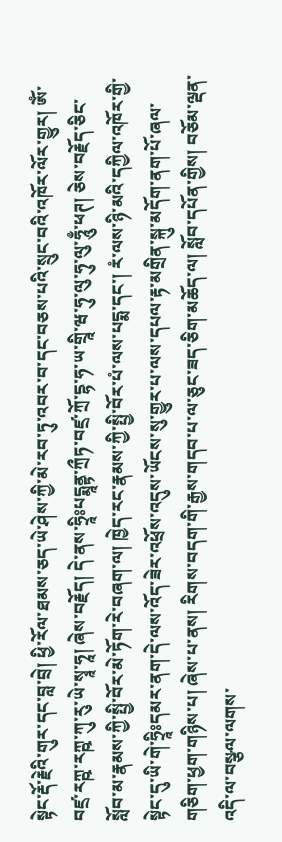སྟེང་རྡོ་རྗེའི་གུར་དང་བླ་བྲེ། ཕྱི་རོལ་ཐམས་ཅད་ཡེ་ཤེས་ཀྱི་མེ་རབ་ཏུ་འབར་བ་དང་བཅས་པའི་སྲུང་བའི་འཁོར་ལོར་གྱུར། ཨོཾ་བཛྲ་རཀྵ་རཀྵ་ཀུ་རུ་ཡེ་སྭཱ་ཧཱ། ཞེས་བརྗོད། དེ་ནས་ཧྲཱིཿཔདྨཱནྟ་ཀྲྀཏ་བཛྲ་ཀྲོ་དྷ་ཧ་ཡ་གྲཱི་ཝ་ཧུ་ལུ་ཧུ་ལུ་ཧཱུྃ་ཕཊ། ཅེས་བརྗོད་ཅིང་སློབ་མ་རྣམས་ཀྱི་སྤྱི་བོར་མེ་ཏོག་རེ་བཞག་ལ། ཁྱེད་རང་རྣམས་ཀྱི་སྤྱི་བོར་པཾ་ལས་པདྨ་དང་། རཾ་ལས་ཉི་མའི་དཀྱིལ་འཁོར་གྱི་སྟེང་དུ་ཡི་གེ་ཧྲཱིཿདམར་ནག་དེ་ལས་འོད་ཟེར་འཕྲོས་འདུས་ཡོངས་སུ་གྱུར་པ་ལས་དཔལ་རྟ་མགྲིན་སྐུ་མདོག་ནག་པོ་ཞལ་གཅིག་ཕྱག་གཉིས་པ། ཞེས་པ་ནས། རིགས་བདག་གི་རྒྱས་གདབ་པ་ལ་ཅུང་ཟད་ཅིག་མཆོད་ལ། སློབ་དཔོན་གྱིས། བཅོམ་ལྡན་འདི་ལ་བསྩལ་ལགས་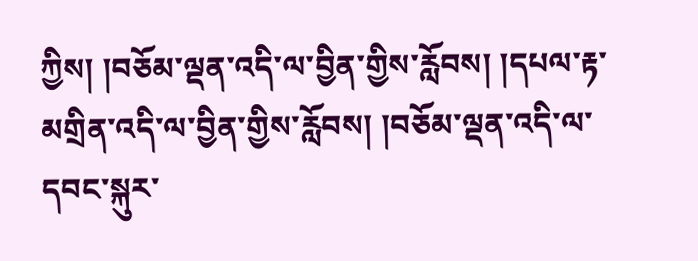ཀྱིས། །བཅོམ་ལྡན་འདི་ལ་བྱིན་གྱིས་རློབས། །དཔལ་རྟ་མགྲིན་འདི་ལ་བྱིན་གྱིས་རློབས། །བཅོམ་ལྡན་འདི་ལ་དབང་སྐུར་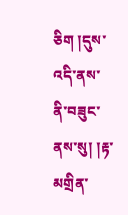ཅིག །དུས་འདི་ནས་ནི་བཟུང་ནས་སུ། །རྟ་མགྲིན་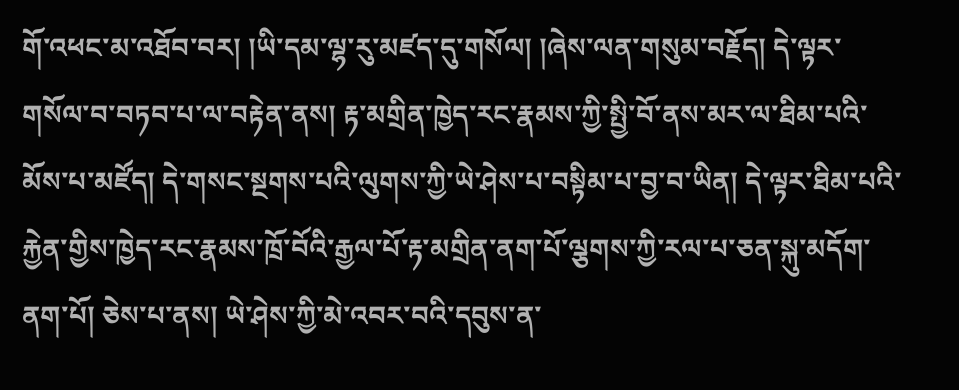གོ་འཕང་མ་འཐོབ་བར། །ཡི་དམ་ལྷ་རུ་མཛད་དུ་གསོལ། །ཞེས་ལན་གསུམ་བརྗོད། དེ་ལྟར་གསོལ་བ་བཏབ་པ་ལ་བརྟེན་ནས། རྟ་མགྲིན་ཁྱེད་རང་རྣམས་ཀྱི་སྤྱི་བོ་ནས་མར་ལ་ཐིམ་པའི་མོས་པ་མཛོད། དེ་གསང་སྔགས་པའི་ལུགས་ཀྱི་ཡེ་ཤེས་པ་བསྟིམ་པ་བྱ་བ་ཡིན། དེ་ལྟར་ཐིམ་པའི་རྐྱེན་གྱིས་ཁྱེད་རང་རྣམས་ཁྲོ་བོའི་རྒྱལ་པོ་རྟ་མགྲིན་ནག་པོ་ལྕགས་ཀྱི་རལ་པ་ཅན་སྐུ་མདོག་ནག་པོ། ཅེས་པ་ནས། ཡེ་ཤེས་ཀྱི་མེ་འབར་བའི་དབུས་ན་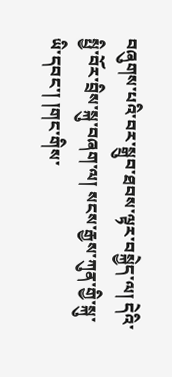བཞུགས་པའི་བར་སྒྲུབ་ཐབས་ལྟར་བསྐྱེད་ལ། དེའི་སྤྱི་བོར་བྲིས་སྐུ་བཞག་ལ། སངས་རྒྱས་ཀུན་གྱི་སྐུ་ཡི་དབང་། །གང་གིས་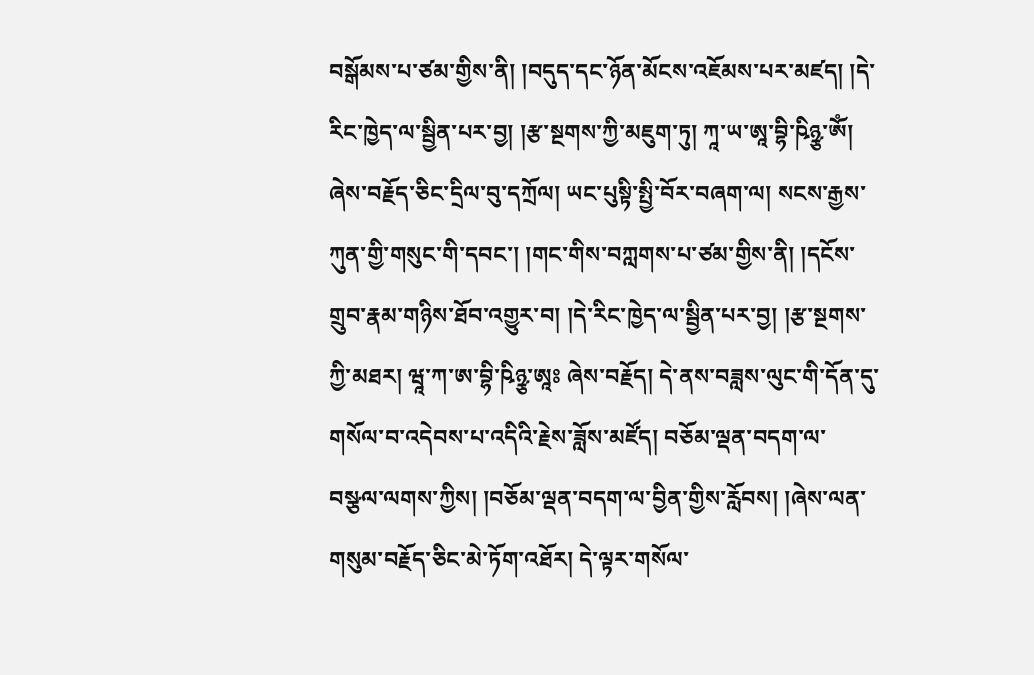བསྒོམས་པ་ཙམ་གྱིས་ནི། །བདུད་དང་ཉོན་མོངས་འཇོམས་པར་མཛད། །དེ་རིང་ཁྱེད་ལ་སྦྱིན་པར་བྱ། །རྩ་སྔགས་ཀྱི་མཇུག་ཏུ། ཀཱ་ཡ་ཨཱ་བྷི་ཥིཉྩ་ཨོཾ། ཞེས་བརྗོད་ཅིང་དྲིལ་བུ་དཀྲོལ། ཡང་པུསྟི་སྤྱི་བོར་བཞག་ལ། སངས་རྒྱས་ཀུན་གྱི་གསུང་གི་དབང་། །གང་གིས་བཀླགས་པ་ཙམ་གྱིས་ནི། །དངོས་གྲུབ་རྣམ་གཉིས་ཐོབ་འགྱུར་བ། །དེ་རིང་ཁྱེད་ལ་སྦྱིན་པར་བྱ། །རྩ་སྔགས་ཀྱི་མཐར། ཝཱ་ཀ་ཨ་བྷི་ཥིཉྩ་ཨཱཿ ཞེས་བརྗོད། དེ་ནས་བཟླས་ལུང་གི་དོན་དུ་གསོལ་བ་འདེབས་པ་འདིའི་རྗེས་ཟློས་མཛོད། བཅོམ་ལྡན་བདག་ལ་བསྩལ་ལགས་ཀྱིས། །བཅོམ་ལྡན་བདག་ལ་བྱིན་གྱིས་རློབས། །ཞེས་ལན་གསུམ་བརྗོད་ཅིང་མེ་ཏོག་འཐོར། དེ་ལྟར་གསོལ་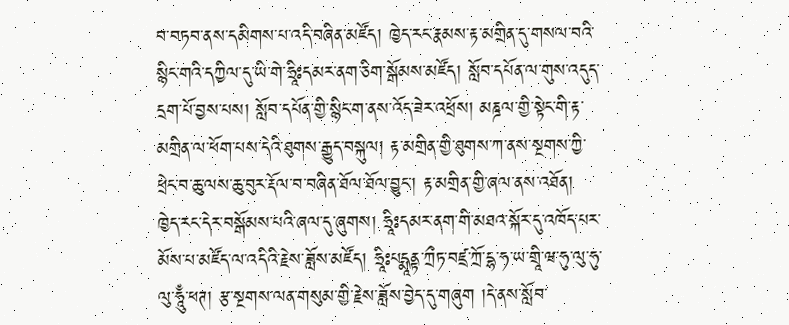བ་བཏབ་ནས་དམིགས་པ་འདི་བཞིན་མཛོད། ཁྱེད་རང་རྣམས་རྟ་མགྲིན་དུ་གསལ་བའི་སྙིང་གའི་དཀྱིལ་དུ་ཡི་གེ་ཧྲཱིཿདམར་ནག་ཅིག་སྒོམས་མཛོད། སློབ་དཔོན་ལ་གུས་འདུད་དྲག་པོ་བྱས་པས། སློབ་དཔོན་གྱི་སྙིང་ག་ནས་འོད་ཟེར་འཕྲོས། མཎྜལ་གྱི་སྟེང་གི་རྟ་མགྲིན་ལ་ཕོག་པས་དེའི་ཐུགས་རྒྱུད་བསྐུལ། རྟ་མགྲིན་གྱི་ཐུགས་ཀ་ནས་སྔགས་ཀྱི་ཕྲེང་བ་ཆུ་ལས་ཆུ་བུར་རྡོལ་བ་བཞིན་ཐོལ་ཐོལ་བྱུང་། རྟ་མགྲིན་གྱི་ཞལ་ནས་འཐོན། ཁྱེད་རང་དེར་བསྒོམས་པའི་ཞལ་དུ་ཞུགས། ཧྲཱིཿདམར་ནག་གི་མཐའ་སྐོར་དུ་འཁོད་པར་མོས་པ་མཛོད་ལ་འདིའི་རྗེས་ཟློས་མཛོད། ཧྲཱིཿཔདྨཱནྟ་ཀྲྀཏ་བཛྲ་ཀྲོ་དྷ་ཧ་ཡ་གྲཱི་ཝ་ཧུ་ལུ་ཧུ་ལུ་ཧཱུྃ་ཕཊ། རྩ་སྔགས་ལན་གསུམ་གྱི་རྗེས་ཟློས་བྱེད་དུ་གཞུག །དེ་ནས་སློབ་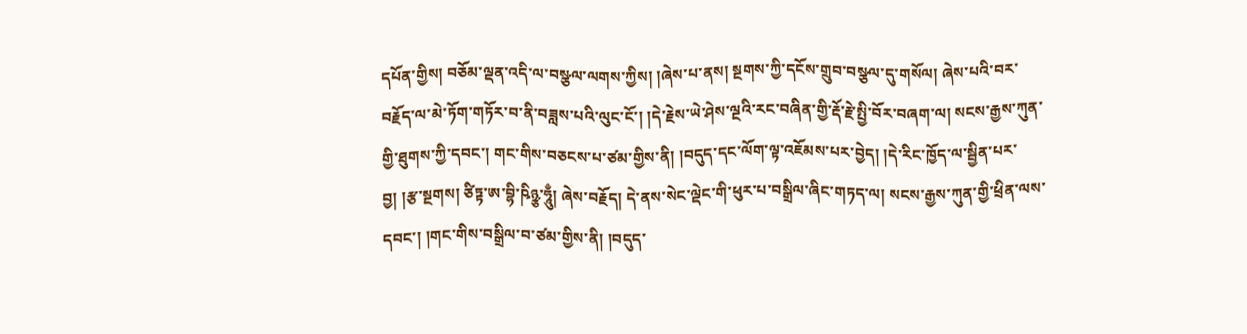དཔོན་གྱིས། བཅོམ་ལྡན་འདི་ལ་བསྩལ་ལགས་ཀྱིས། །ཞེས་པ་ནས། སྔགས་ཀྱི་དངོས་གྲུབ་བསྩལ་དུ་གསོལ། ཞེས་པའི་བར་བརྗོད་ལ་མེ་ཏོག་གཏོར་བ་ནི་བཟླས་པའི་ལུང་ངོ་། །དེ་རྗེས་ཡེ་ཤེས་ལྔའི་རང་བཞིན་གྱི་རྡོ་རྗེ་སྤྱི་བོར་བཞག་ལ། སངས་རྒྱས་ཀུན་གྱི་ཐུགས་ཀྱི་དབང་། གང་གིས་བཅངས་པ་ཙམ་གྱིས་ནི། །བདུད་དང་ལོག་ལྟ་འཇོམས་པར་བྱེད། །དེ་རིང་ཁྱོད་ལ་སྦྱིན་པར་བྱ། །རྩ་སྔགས། ཙིཏྟ་ཨ་བྷི་ཥིཉྩ་ཧཱུྃ། ཞེས་བརྗོད། དེ་ནས་སེང་ལྡེང་གི་ཕུར་པ་བསྒྲིལ་ཞིང་གཏད་ལ། སངས་རྒྱས་ཀུན་གྱི་ཕྲིན་ལས་དབང་། །གང་གིས་བསྒྲིལ་བ་ཙམ་གྱིས་ནི། །བདུད་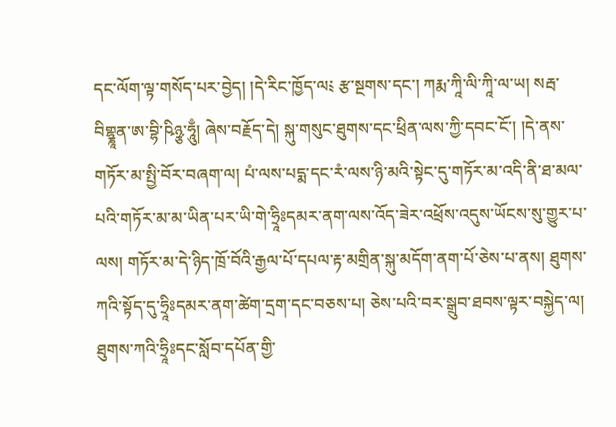དང་ལོག་ལྟ་གསོད་པར་བྱེད། །དེ་རིང་ཁྱོད་ལ༴ རྩ་སྔགས་དང་། ཀརྨ་ཀཱི་ལི་ཀཱི་ལ་ཡ། སརྦ་བིགྷྣཱན་ཨ་བྷི་ཥིཉྩ་ཧཱུྃ། ཞེས་བརྗོད་དེ། སྐུ་གསུང་ཐུགས་དང་ཕྲིན་ལས་ཀྱི་དབང་ངོ་། །དེ་ནས་གཏོར་མ་སྤྱི་བོར་བཞག་ལ། པཾ་ལས་པདྨ་དང་རཾ་ལས་ཉི་མའི་སྟེང་དུ་གཏོར་མ་འདི་ནི་ཐ་མལ་པའི་གཏོར་མ་མ་ཡིན་པར་ཡི་གེ་ཧྲཱིཿདམར་ནག་ལས་འོད་ཟེར་འཕྲོས་འདུས་ཡོངས་སུ་གྱུར་པ་ལས། གཏོར་མ་དེ་ཉིད་ཁྲོ་བོའི་རྒྱལ་པོ་དཔལ་རྟ་མགྲིན་སྐུ་མདོག་ནག་པོ་ཅེས་པ་ནས། ཐུགས་ཀའི་སྟོད་དུ་ཧྲཱིཿདམར་ནག་ཚེག་དྲག་དང་བཅས་པ། ཅེས་པའི་བར་སྒྲུབ་ཐབས་ལྟར་བསྐྱེད་ལ། ཐུགས་ཀའི་ཧྲཱིཿདང་སློབ་དཔོན་གྱི་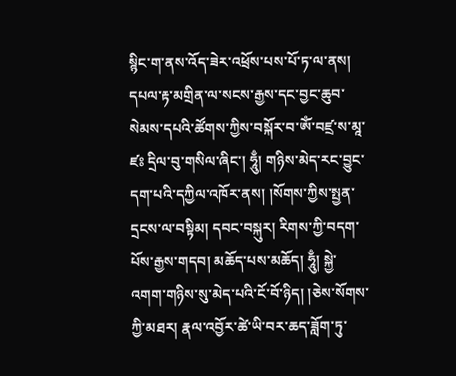སྙིང་ག་ནས་འོད་ཟེར་འཕྲོས་པས་པོ་ཏ་ལ་ནས། དཔལ་རྟ་མགྲིན་ལ་སངས་རྒྱས་དང་བྱང་ཆུབ་སེམས་དཔའི་ཚོགས་ཀྱིས་བསྐོར་བ་ཨོཾ་བཛྲ་ས་མཱ་ཛཿ དྲིལ་བུ་གསིལ་ཞིང་། ཧཱུྃ། གཉིས་མེད་རང་བྱུང་དག་པའི་དཀྱིལ་འཁོར་ནས། །སོགས་ཀྱིས་སྤྱན་དྲངས་ལ་བསྟིམ། དབང་བསྐུར། རིགས་ཀྱི་བདག་པོས་རྒྱས་གདབ། མཆོད་པས་མཆོད། ཧཱུྃ། སྐྱེ་འགག་གཉིས་སུ་མེད་པའི་ངོ་བོ་ཉིད། །ཅེས་སོགས་ཀྱི་མཐར། རྣལ་འབྱོར་ཚེ་ཡི་བར་ཆད་ཟློག་ཏུ་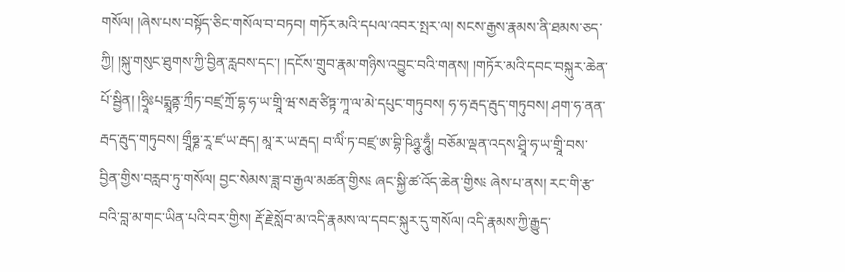གསོལ། །ཞེས་པས་བསྟོད་ཅིང་གསོལ་བ་བཏབ། གཏོར་མའི་དཔལ་འབར་སྤར་ལ། སངས་རྒྱས་རྣམས་ནི་ཐམས་ཅད་ཀྱི། །སྐུ་གསུང་ཐུགས་ཀྱི་བྱིན་རླབས་དང་། །དངོས་གྲུབ་རྣམ་གཉིས་འབྱུང་བའི་གནས། །གཏོར་མའི་དབང་བསྐུར་ཆེན་པོ་སྦྱིན། །ཧྲཱིཿཔདྨཱནྟ་ཀྲྀཏ་བཛྲ་ཀྲོ་དྷ་ཧ་ཡ་གྲཱི་ཝ་སརྦ་ཙིཏྟ་ཀཱ་ལ་མེ་དཔུང་གཏུབས། ཧ་ཧ་རྦད་རྦུད་གཏུབས། ཤག་ཧ་ནན་རྦད་རྦུད་གཏུབས། གྲཱྀཧྞ་རཱ་ཛ་ཡ་རྦད། མཱ་ར་ཡ་རྦད། བ་ལིཾ་ཏ་བཛྲ་ཨ་བྷི་ཥིཉྩ་ཧཱུྃ། བཅོམ་ལྡན་འདས་ཤྲཱི་ཧ་ཡ་གྲཱི་བས་བྱིན་གྱིས་བརླབ་ཏུ་གསོལ། བྱང་སེམས་ཟླ་བ་རྒྱལ་མཚན་གྱིས༴ ཞང་སྐྱི་ཚ་འོད་ཆེན་གྱིས༴ ཞེས་པ་ནས། རང་གི་རྩ་བའི་བླ་མ་གང་ཡིན་པའི་བར་གྱིས། རྡོ་རྗེ་སློབ་མ་འདི་རྣམས་ལ་དབང་སྐུར་དུ་གསོལ། འདི་རྣམས་ཀྱི་རྒྱུད་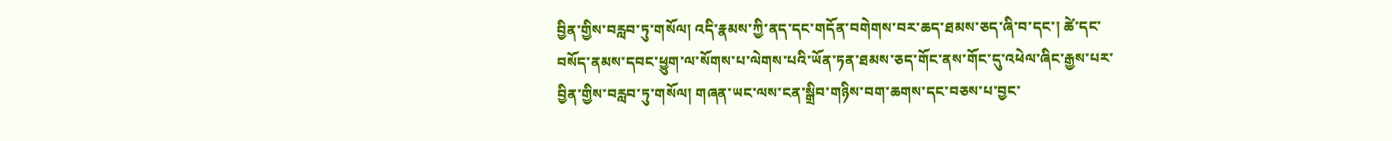བྱིན་གྱིས་བརླབ་ཏུ་གསོལ། འདི་རྣམས་ཀྱི་ནད་དང་གདོན་བགེགས་བར་ཆད་ཐམས་ཅད་ཞི་བ་དང་། ཚེ་དང་བསོད་ནམས་དབང་ཕྱུག་ལ་སོགས་པ་ལེགས་པའི་ཡོན་ཏན་ཐམས་ཅད་གོང་ནས་གོང་དུ་འཕེལ་ཞིང་རྒྱས་པར་བྱིན་གྱིས་བརླབ་ཏུ་གསོལ། གཞན་ཡང་ལས་ངན་སྒྲིབ་གཉིས་བག་ཆགས་དང་བཅས་པ་བྱང་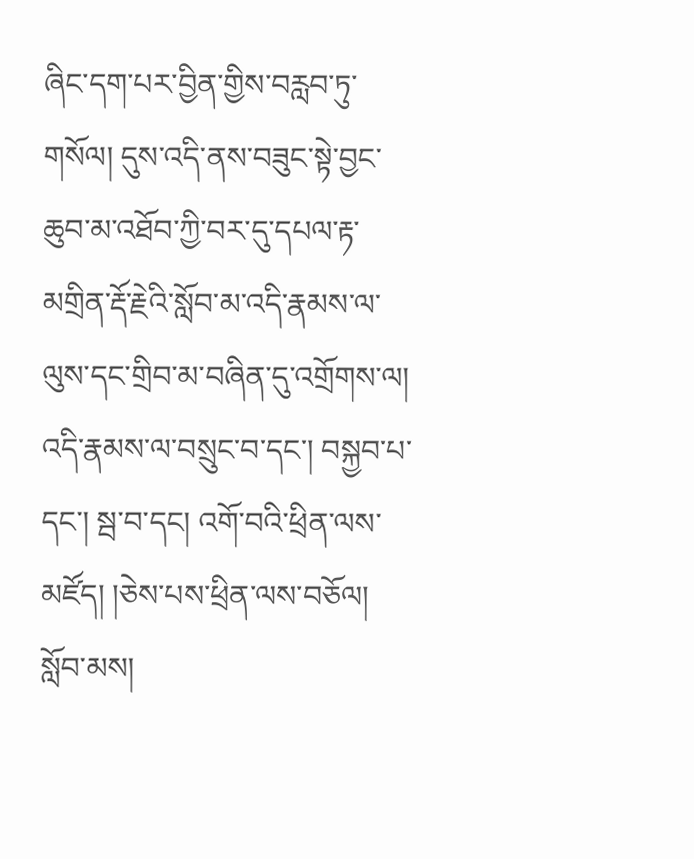ཞིང་དག་པར་བྱིན་གྱིས་བརླབ་ཏུ་གསོལ། དུས་འདི་ནས་བཟུང་སྟེ་བྱང་ཆུབ་མ་འཐོབ་ཀྱི་བར་དུ་དཔལ་རྟ་མགྲིན་རྡོ་རྗེའི་སློབ་མ་འདི་རྣམས་ལ་ལུས་དང་གྲིབ་མ་བཞིན་དུ་འགྲོགས་ལ། འདི་རྣམས་ལ་བསྲུང་བ་དང་། བསྐྱབ་པ་དང་། སྦ་བ་དང། འགོ་བའི་ཕྲིན་ལས་མཛོད། །ཅེས་པས་ཕྲིན་ལས་བཅོལ། སློབ་མས།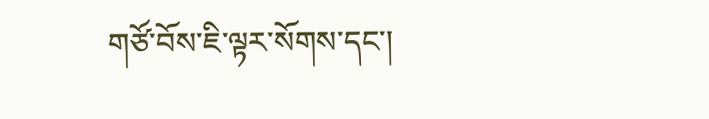གཙོ་བོས་ཇི་ལྟར་སོགས་དང་།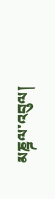མཎྜལ་འབུལ།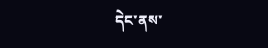དེང་ནས་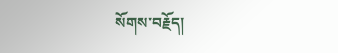སོགས་བརྗོད།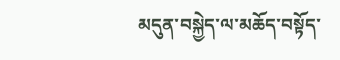མདུན་བསྐྱེད་ལ་མཆོད་བསྟོད་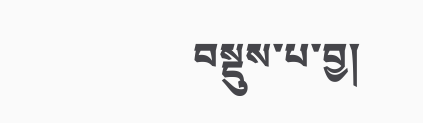བསྡུས་པ་བྱ།